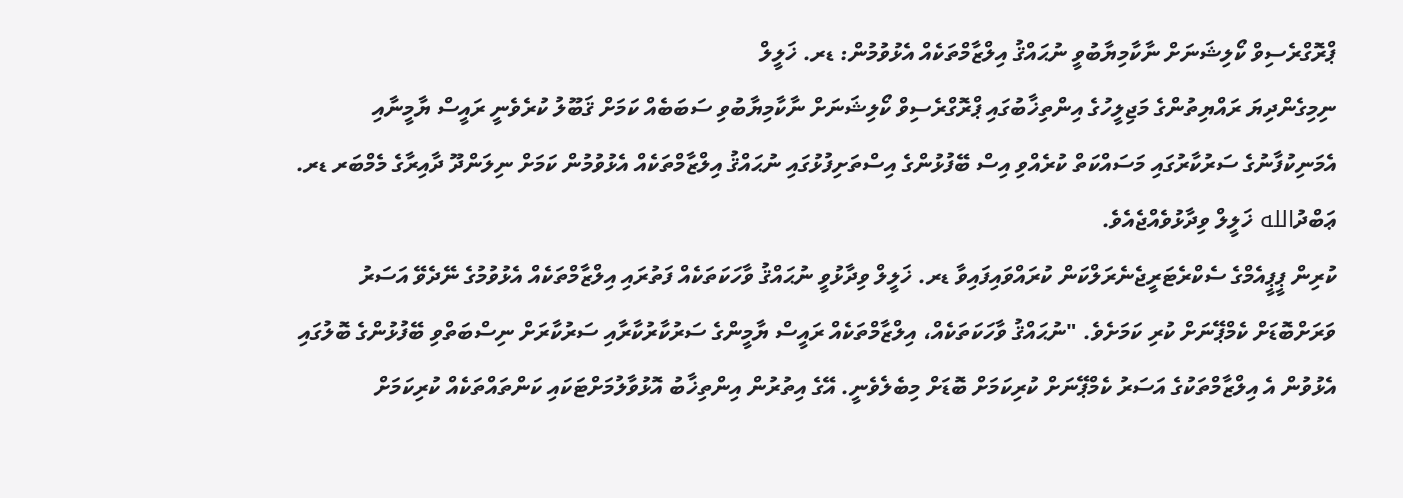ޕްރޮގްރެސިވް ކޯލިޝަނަށް ނާކާމިޔާބުވީ ނުޙައްޤު އިލްޒާމްތަކެއް އެޅުވުމުން: ޑރ. ޚަލީލް
ނިމިގެންދިޔަ ރައްޔިތުންގެ މަޖިލީހުގެ އިންތިޚާބުގައި ޕްރޮގްރެސިވް ކޯލިޝަނަށް ނާކާމިޔާބުވި ސަބަބެއް ކަމަށް ޤަބޫލު ކުރެވެނީ ރައީސް ޔާމީނާއި އެމަނިކުފާނުގެ ސަރުކާރުގައި މަސައްކަތް ކުރެއްވި އިސް ބޭފުޅުންގެ އިސްތަށިފުޅުގައި ނުޙައްޤު އިލްޒާމްތަކެއް އެޅުވުމުން ކަމަށް ނިލަންދޫ ދާއިރާގެ މެމްބަރ ޑރ. ޢަބްދުالله ޚަލީލް ވިދާޅުވެއްޖެއެވެ.
ކުރިން ޕީޕީއެމްގެ ސެކްރެޓަރީޖެނެރަލްކަން ކުރައްވައިފައިވާ ޑރ. ޚަލީލް ވިދާޅުވީ ނުޙައްޤު ވާހަކަތަކެއް ފަތުރައި އިލްޒާމްތަކެއް އެޅުވުމުގެ ނޭދެވޭ އަސަރު ވަރަށްބޮޑަށް ކެމްޕޭނަށް ކުރި ކަމަށެވެ. "ނުޙައްޤު ވާހަކަތަކެއް، އިލްޒާމްތަކެއް ރައީސް ޔާމީންގެ ސަރުކާރުކާރާއި ސަރުކާރަށް ނިސްބަތްވި ބޭފުޅުންގެ ބޮލުގައި އެޅުވުން އެ އިލްޒާމްތަކުގެ އަސަރު ކެމްޕޭނަށް ކުރިކަމަށް ބޮޑަށް މިބެލެވެނީ. އޭގެ އިތުރުން އިންތިޚާބު އޮޅުވާލުމަށްޓަކައި ކަންތައްތަކެއް ކުރިކަމަށް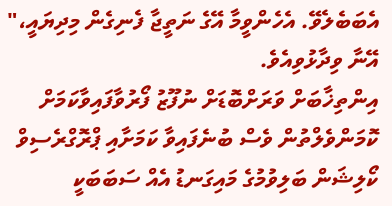އެބަބެލެވޭ. އެހެންވީމާ އޭގެ ނަތީޖާ ފެނިގެން މިދިޔައީ،" އޭނާ ވިދާޅުވިއެވެ.
އިންތިޚާބަށް ވަރަށްބޮޑަށް ނުފޫޒު ފޯރުވާފައިވާކަމަށް ކޮމަންވެލްތުން ވެސް ބުނެފައިވާ ކަމަށާއި ޕްރޮގްރެސިވް ކޯލިޝަން ބަލިވުމުގެ މައިގަނޑު އެއް ސަބަބަކީ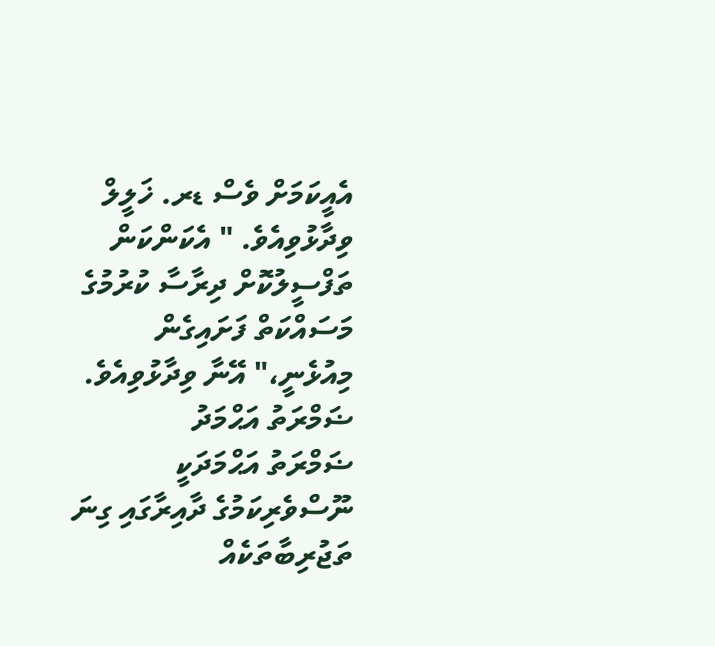އެއީކަމަށް ވެސް ޑރ. ޚަލީލް ވިދާޅުވިއެވެ. " އެކަންކަން ތަފްސީލުކޮށް ދިރާސާ ކުރުމުގެ މަސައްކަތް ފަށައިގެން މިއުޅެނީ،" އޭނާ ވިދާޅުވިއެވެ.
ޟަމްރަތު އަޙްމަދު
ޟަމްރަތު އަޙްމަދަކީ ނޫސްވެރިކަމުގެ ދާއިރާގައި ގިނަ ތަޖުރިބާތަކެއް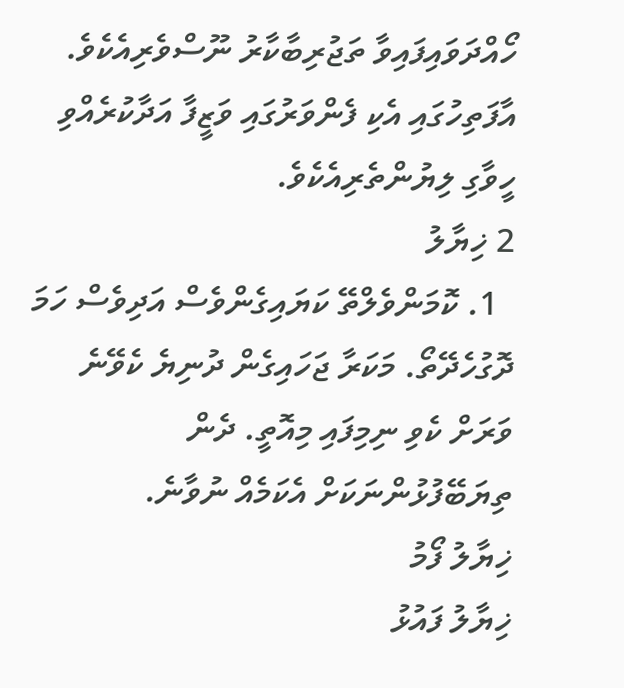ހޯއްދަވައިފައިވާ ތަޖުރިބާކާރު ނޫސްވެރިއެކެވެ. އާފަތިހުގައި އެކި ފެންވަރުގައި ވަޒީފާ އަދާކުރެއްވި ހީވާގި ލިޔުންތެރިއެކެވެ.
2 ޚިޔާލު
  1. ކޮމަންވެލްތޭ ކަޔައިގެންވެސް އަދިވެސް ހަމަ ދޮގުހެދޭތޯ. މަކަރާ ޖަހައިގެން ދުނިޔެ ކެވޭނެ ވަރަށް ކެވި ނިމިފައި މިއޮތީ. ދެން ތިޔަބޭފުޅުންނަކަށް އެކަމެއް ނުވާނެ.
ޚިޔާލު ފޯމު
ޚިޔާލު ފައުޅު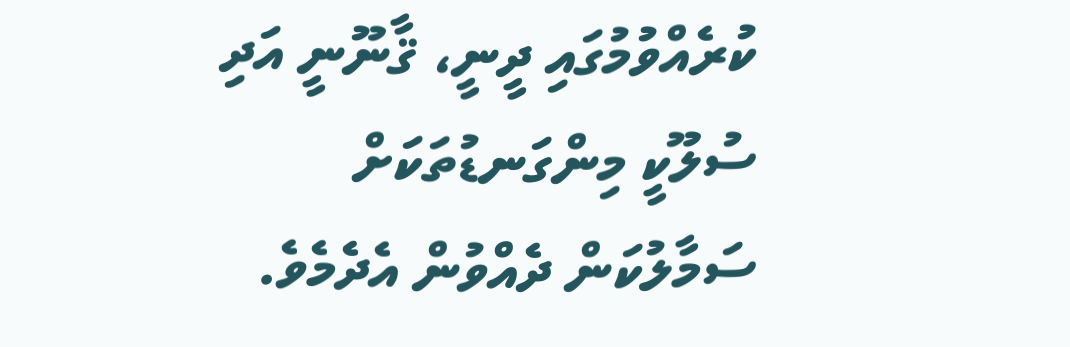ކުރެއްވުމުގައި ދީނީ، ޤާނޫނީ އަދި ސުލޫކީ މިންގަނޑުތަކަށް ސަމާލުކަން ދެއްވުން އެދެމެވެ.